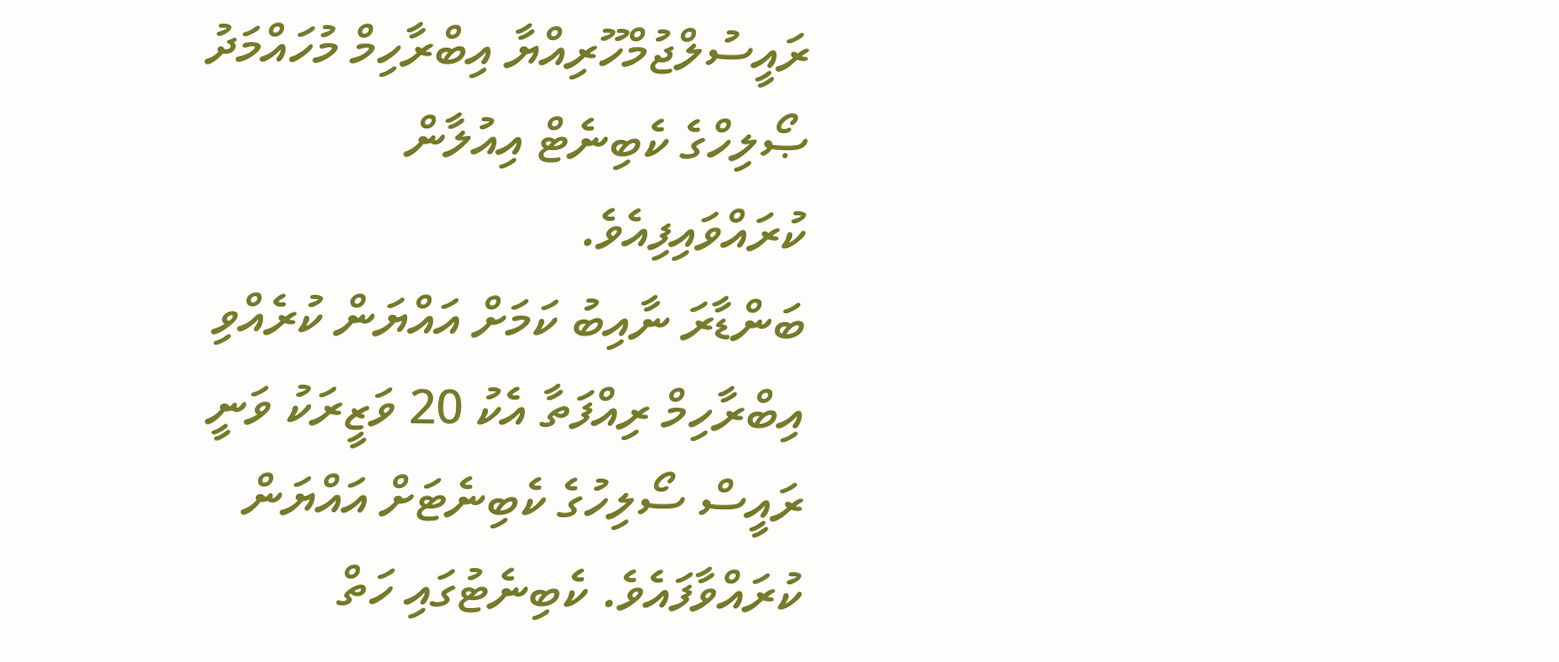ރައީސުލްޖުމްހޫރިއްޔާ އިބްރާހިމް މުހައްމަދު ޞޯލިހްގެ ކެބިނެޓް އިއުލާން ކުރައްވައިފިއެވެ.
ބަންޑާރަ ނާއިބު ކަމަށް އައްޔަން ކުރެއްވި އިބްރާހިމް ރިއްފަތާ އެކު 20 ވަޒީރަކު ވަނީ ރައީސް ސޯލިހުގެ ކެބިނެޓަށް އައްޔަން ކުރައްވާފައެވެ. ކެބިނެޓުގައި ހަތް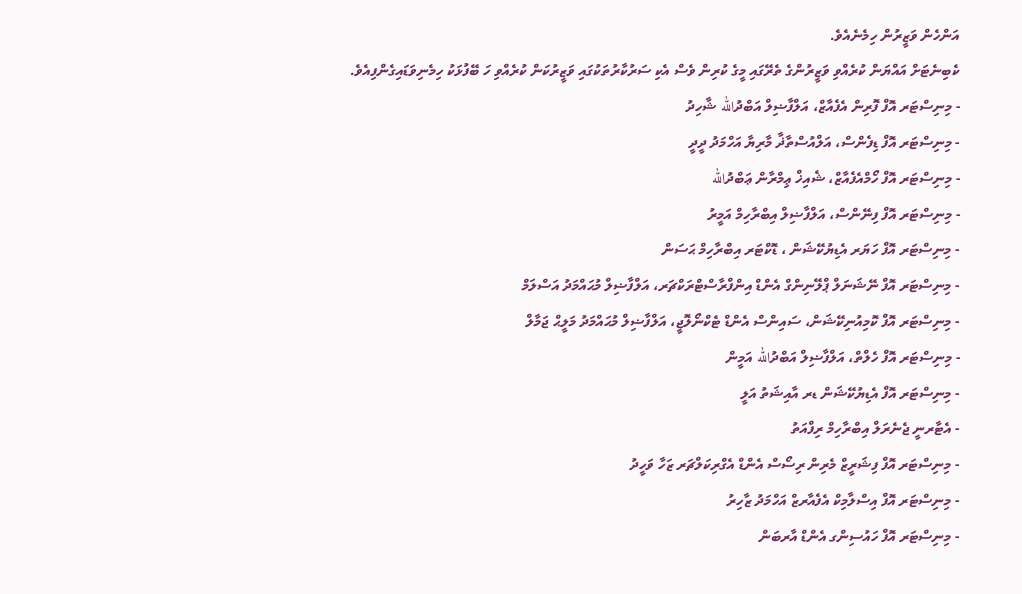އަންހެން ވަޒީރުން ހިމެނެއެވެ.
ކެބިނެޓަށް އައްޔަން ކުރެއްވި ވަޒީރުންގެ ތެރޭގައި މީގެ ކުރިން ވެސް އެކި ސަރުކާރުތަކުގައި ވަޒީރުކަން ކުރެއްވި ހަ ބޭފުޅަކު ހިމެނިވަޑައިގެންފިއެވެ.
- މިނިސްޓަރ އޮފް ފޮރިން އެފެއާޒް، އަލްފާޟިލް އަބްދުالله ޝާހިދު
- މިނިސްޓަރ އޮފް ޑިފެންސް، އަލްއުސްތާޛާ މާރިޔާ އަހްމަދު ދީދީ
- މިނިސްޓަރ އޮފް ހޯމްއެފެއާޒް، ޝެއިޚް ޢިމްރާން ޢަބްދުالله
- މިނިސްޓަރ އޮފް ފިނޭންސް، އަލްފާޟިލް އިބްރާހިމް އަމީރު
- މިނިސްޓަރ އޮފް ހަޔަރ އެޑިޔުކޭޝަން ، ޑޮކްޓަރ އިބްރާހިމް ޙަސަން
- މިނިސްޓަރ އޮފް ނޭޝަނަލް ޕްލޭނިންގް އެންޑް އިންފްރާސްޓްރަކްޗަރ، އަލްފާޟިލް މުޙައްމަދު އަސްލަމް
- މިނިސްޓަރ އޮފް ކޮމިއުނިކޭޝަން، ސައިންސް އެންޑް ޓެކްނޯލޮޖީ، އަލްފާޟިލް މުޙައްމަދު މަލީޙް ޖަމާލް
- މިނިސްޓަރ އޮފް ހެލްތް، އަލްފާޟިލް އަބްދުالله އަމީން
- މިނިސްޓަރ އޮފް އެޑިޔުކޭޝަން ޑރ އާއިޝަތު އަލީ
- އެޓާރނީ ޖެނެރަލް އިބްރާހިމް ރިފްއަތު
- މިނިސްޓަރ އޮފް ފިޝަރީޒް މެރިން ރިސޯސް އެންޑް އެގްރިކަލްޗަރ ޒަހާ ވަހީދު
- މިނިސްޓަރ އޮފް އިސްލާމިކް އެފެއާރޒް އަހްމަދު ޒާހިރު
- މިނިސްޓަރ އޮފް ހައުސިންގ އެންޑް އާރބަން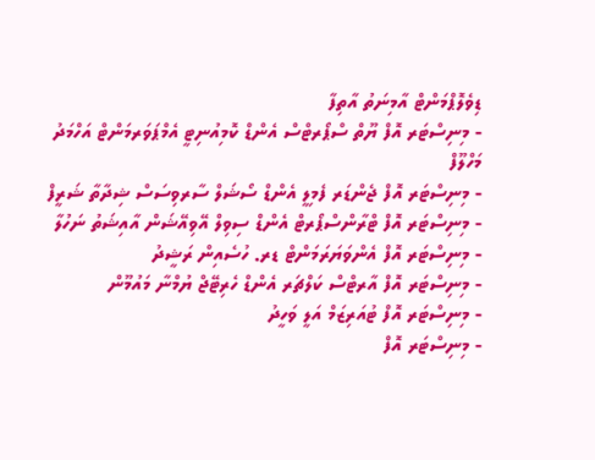ޑިވެލޮޕްމަންޓް އާމިނަތު އާތިފާ
- މިނިސްޓަރ އޮފް ޔޫތް ސްޕޯރޓްސް އެންޑް ކޮމިއުނިޓީ އެމްޕަވަރމަންޓް އަހްމަދު މަހްލޫފް
- މިނިސްޓަރ އޮފް ޖެންޑަރ ފެމިލީ އެންޑް ސޯޝަލް ސާރވިސަސް ޝިދާތާ ޝަރީފް
- މިނިސްޓަރ އޮފް ޓްރާންސްޕޯރޓް އެންޑް ސިވިލް އޭވިއޭޝަން އާއިޝަތު ނަހުލާ
- މިނިސްޓަރ އޮފް އެންވަޔަރަމަންޓް ޑރ. ހުސެއިން ރަޝީދު
- މިނިސްޓަރ އޮފް އާރޓްސް ކަލްޗަރ އެންޑް ހެރިޓޭޖް ޔުމްނާ މައުމޫން
- މިނިސްޓަރ އޮފް ޓުއަރިޒަމް އަލީ ވަހީދު
- މިނިސްޓަރ އޮފް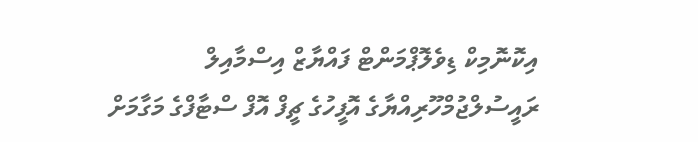އިކޮނޮމިކް ޑިވެލޮޕްމަންޓް ފައްޔާޒް އިސްމާއިލް
ރައީސުލްޖުމްހޫރިއްޔާގެ އޮފީހުގެ ޗީފް އޮފް ސްޓާފްގެ މަގާމަށް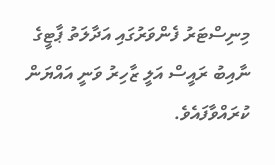މިނިސްޓަރު ފެންވަރުގައި އަދާލަތު ޕާޓީގެ ނާއިބު ރައީސް އަލީ ޒާހިރު ވަނީ އައްޔަން ކުރައްވާފައެވެ.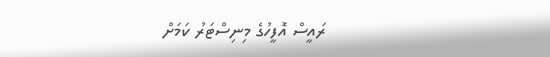ރައީސް އޮފީހުގެ މިނިސްޓަރު ކަމަށް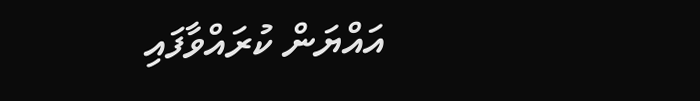އައްޔަން ކުރައްވާފައި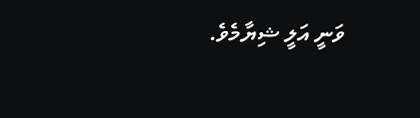ވަނީ އަލީ ޝިޔާމެވެ.